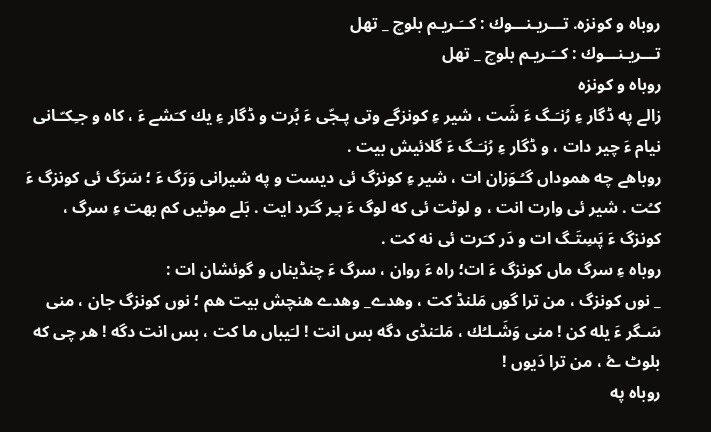روباه و كونزه. تـــريـنـــوك : كــَـريـم بلوچ _ تهل
تـــريـنـــوك : كــَـريـم بلوچ _ تهل
روباه و كونزه
زالے په ڈگار ءِ رُنـَـگ ءَ شَت ، شير ءِ كونزگے وتی پـجّی ءَ بُرت و ڈگار ءِ يك كـَشے ءَ ، كاه و جـِكـّـانی نيام ءَ چير دات ، و ڈگار ءِ رُنـَـگ ءَ گلائيش بيت .
روباهے چه هموداں گـُـوَزان ات ، شير ءِ كونزگ ئی ديست و په شيرانی وَرَگ ءَ ؛ سَرَگ ئی كونزگ ءَ كـُت . شير ئی وارت انت ، و لوٹت ئی كه لوگ ءَ بـِر گـَرد ايت . بَلے موٹيں كم بهت ءِ سرگ ، كونزگ ءَ پَسِتَـگ ات و دَر كـَرت ئی نه كت .
روباه ءِ سرگ ماں كونزگ ءَ ات؛ راه ءَ روان ، سرگ ءَ چنڈيناں و گوئشان ات :
_ نوں كونزگ ، من ترا گوں مَلنڈ كت ، وهدے_ وهدے هنچش بيت هم ؛ نوں كونزگ جان ، منی سَـگر ءَ يله كن ! منی وَشَـلـُك ، مَلـَنڈی دگه بس انت ! لـَيباں ما كت ، بس انت دگه ! هر چی كه بلوٹ ۓ ، من ترا دَيوں !
روباه په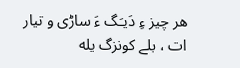هر چيز ءِ دَيـَگ ءَ ساڑی و تيار ات ، بلے كونزگ يله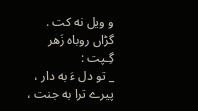و ويل نه كت .
گڑاں روباه زَهر گِـپت :
_ تو دل ءَ به دار ، پيرے ترا به جنت ،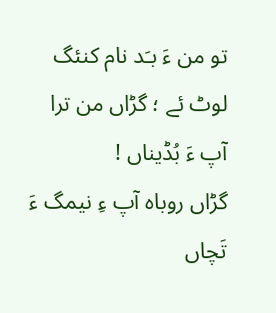تو من ءَ بـَد نام كنئگ لوٹ ئے ؛ گڑاں من ترا آپ ءَ بُڈيناں !
گڑاں روباه آپ ءِ نيمگ ءَ تَچاں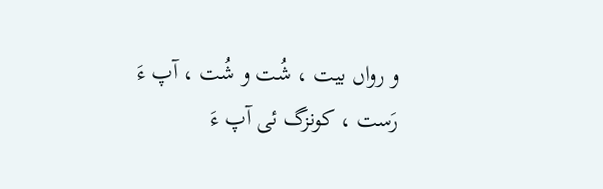و رواں بيت ، شُت و شُت ، آپ ءَ رَست ، كونزگ ئی آپ ءَ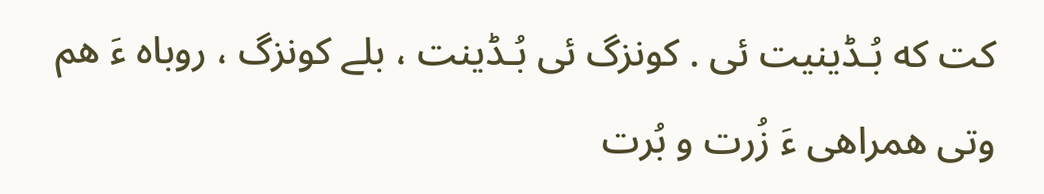كت كه بُـڈينيت ئی . كونزگ ئی بُـڈينت ، بلے كونزگ ، روباه ءَ هم وتی همراهی ءَ زُرت و بُرت